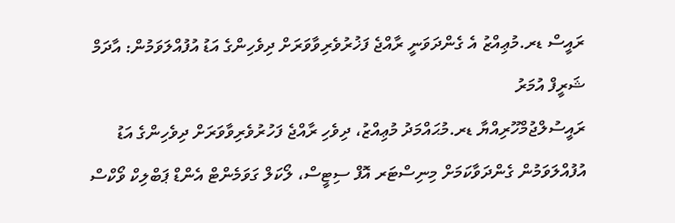ރައީސް ޑރ.މުޢިއްޒު އެ ގެންދަވަނީ ރާއްޖެ ފަޚުރުވެރިވާވަރަށް ދިވެހިންގެ އަޑު އުފުއްލަވަމުން: އާދަމް ޝަރީފް އުމަރު
ރައީސުލްޖުމްހޫރިއްޔާ ޑރ.މުޙައްމަދު މުޢިއްޒު، ދިވެހި ރާއްޖެ ފަހުރުވެރިވާވަރަށް ދިވެހިންގެ އަޑު އުފުއްލަވަމުން ގެންދަވާކަމަށް މިނިސްޓަރ އޮފް ސިޓީސް، ލޯކަލް ގަވަމެންޓް އެންޑް ޕަބްލިކް ވޯކްސް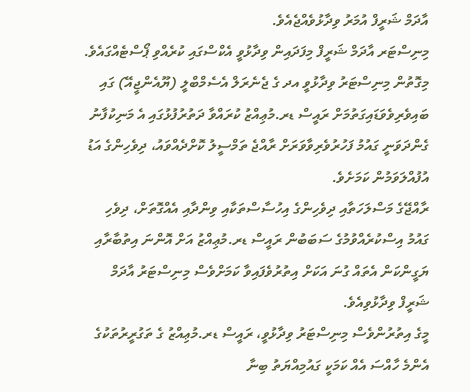އާދަމް ޝަރީފް އުމަރު ވިދާޅުވެއްޖެއެވެ.
މިނިސްޓަރ އާދަމް ޝަރީފް މިފަދައިން ވިދާޅުވީ އެކްސްގައި ކުރެއްވި ޕޯސްޓެއްގައެވެ.
މިގޮތުން މިނިސްޓަރު ވިދާޅުވީ އދ ގެ ޖެނެރަލް އެސެމްބްލީ (ޔޫއެންޖީއޭ) ގައި ބައިވެރިވެވަޑައިގަތުމަށް ރައީސް ޑރ.މުޢިއްޒު ކުރައްވާ ދަތުރުފުޅުގައި އެ މަނިކުފާނު ގެންދަވަނީ ގައުމު ފަހުރުވެރިވާވަރަށް ރާއްޖެ ތަމްސީލު ކޮށްދެއްވައު، ދިވެހިންގެ އަޑު އުފުއްލަވަމުން ކަމަށެވެ.
ރާއްޖޭގެ މަސްލަހަތާއި ދިވެހިންގެ އިހުސާސްތަކާއި ވިންދާއި އެއްގޮތަށް، ދިވެހި ގައުމު އިސްކުރެއްވުމުގެ ސަބަބުން ރައީސް ޑރ.މުޢިއްޒު އަށް އޮންނަ އިތުބާރާއި ޔަގީންކަން އެތައް ގުނަ އަކަށް އިތުރުވެފައިވާ ކަމަށްވެސް މިނިސްޓަރު އާދަމް ޝަރީފް ވިދާޅުވިއެވެ.
މީގެ އިތުރުންވެސް މިނިސްޓަރު ވިދާޅުވީ، ރައީސް ޑރ.މުޢިއްޒު ގެ ތަގުރީރުތަކުގެ އެންމެ ހާއްސަ އެއް ކަމަކީ ގައުމިއްޔަތު ބިނާ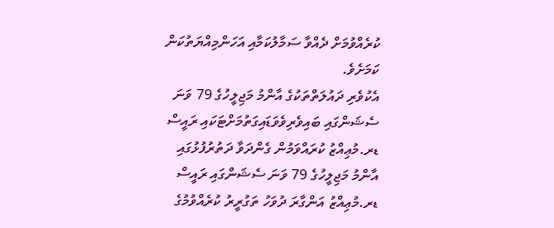ކުރެއްވުމަށް ދެއްވާ ސަމާލުކަމާއި އަހަންމިއްޔަތުކަން ކަމަށެވެ.
އެކުވެރި ދައުލަތްތަކުގެ އާންމު މަޖިލީހުގެ 79 ވަނަ ސެޝަންގައި ބައިވެރިވެވަޑައިގަތުމަށްޓަކައި ރައީސް ޑރ.މުޢިއްޒު ކުރައްވަމުން ގެންދަވާ ދަތުރުފުޅުގައި އާންމު މަޖިލީހުގެ 79 ވަނަ ސެޝަންގައި ރައީސް ޑރ.މުޢިއްޒު އަންގާރަ ދުވަހު ތަގުރީރު ކުރެއްވުމުގެ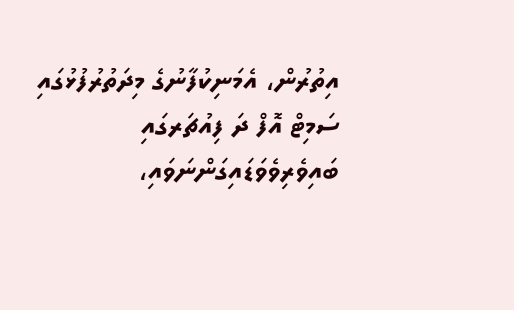އިތުރުން، އެމަނިކުފާނުގެ މިދަތުރުފުޅުގައި ސަމިޓް އޮފް ދަ ފިއުޗަރގައި ބައިވެރިވެވަޑައިގަންނަވައި،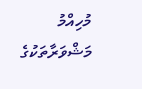މުހިއްމު މަޝްވަރާތަކުގެ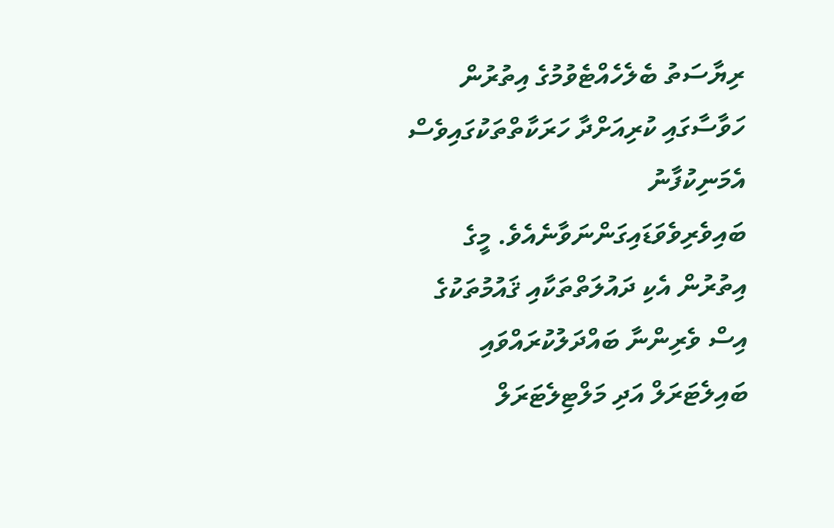ރިޔާސަތު ބެލެހެއްޓެވުމުގެ އިތުރުން ހަވާސާގައި ކުރިއަށްދާ ހަރަކާތްތަކުގައިވެސް އެމަނިކުފާނު ބައިވެރިވެވަޑައިގަންނަވާނެއެވެ. މީގެ އިތުރުން އެކި ދައުލަތްތަކާއި ޤައުމުތަކުގެ އިސް ވެރިންނާ ބައްދަލުކުރައްވައި ބައިލެޓަރަލް އަދި މަލްޓިލެޓަރަލް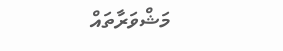މަޝްވަރާތައް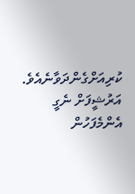ކުރިއަށްގެންދަވާނެއެވެ.
އަރުޝީފަށް ނެގީ
އެންމެފަހުން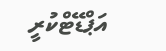އަޕްޑޭޓްކުރީ